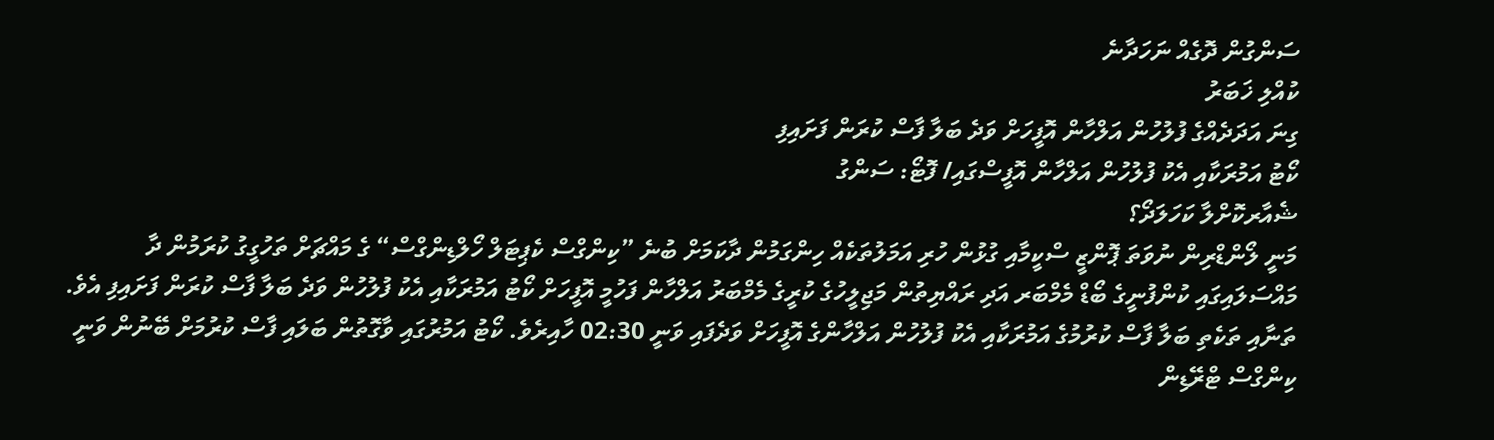ސަންގުން ދޮގެއް ނަހަދާނެ
ކުއްލި ޚަބަރު
ގިނަ އަދަދެއްގެ ފުލުހުން އަލްހާން އޮފީހަށް ވަދެ ބަލާ ފާސް ކުރަން ފަށައިފި
ކޯޓު އަމުރަކާއި އެކު ފުލުހުން އަލްހާން އޮފީސްގައި/ ފޮޓޯ: ސަންގު
ޝެއާރކޮށްލާ ކަހަލަދޯ؟
މަނީ ލޯންޑްރިން ނުވަތަ ޕޮންޒީ ސްކީމާއި ގުޅުން ހުރި އަމަލުތަކެއް ހިންގަމުން ދާކަމަށް ބުނެ ”ކިންގްސް ކެޕިޓަލް ހޯލްޑިންގްސް“ ގެ މައްޗަށް ތަހުގީގު ކުރަމުން ދާ މައްސަލައިގައި ކުންފުނީގެ ބޯޑް މެމްބަރ އަދި ރައްޔިތުން މަޖިލީހުގެ ކުރީގެ މެމްބަރު އަލްހާން ފަހުމީ އޮފީހަށް ކޯޓު އަމުރަކާއި އެކު ފުލުހުން ވަދެ ބަލާ ފާސް ކުރަން ފަށައިފި އެވެ.
ތަނާއި ތަކެތި ބަލާ ފާސް ކުރުމުގެ އަމުރަކާއި އެކު ފުލުހުން އަލްހާންގެ އޮފީހަށް ވަދެފައި ވަނީ 02:30 ހާއިރެވެ. ކޯޓު އަމުރުގައި ވާގޮތުން ބަލައި ފާސް ކުރުމަށް ބޭނުން ވަނީ ކިންގްސް ޓްރޭޑިން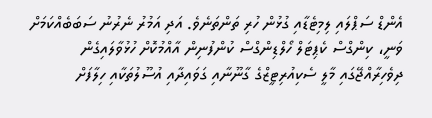އެންޑް ސަޕްލައި ލިމިޓެޑާއި ގުޅުން ހުރި ތަންތަނެވެ. އަދި އަމުރު ނެރުނު ސަބަބެއްކަމަށް ވަނީ، ކިންގްސް ކެޕިޓަލް ހޯލްޑިންގްސް ކުންފުނިން އާއްމުކޮށް ހުޅުވާލައިގެން ދިވެހިރާއްޖޭގައި މާލީ ސެކިއުރިޓީޒްގެ ގާނޫނާއި ގަވައިދާއި އުސޫލުތަކާއި ހިލާފަށް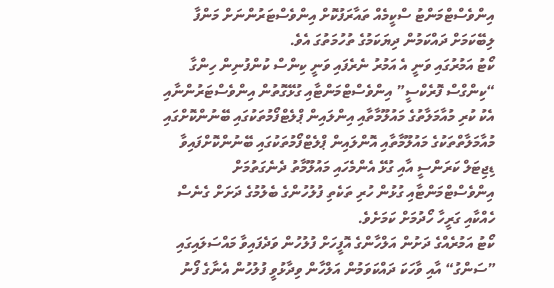އިންވެސްޓްމަންޓު ސްކީމެއް ތައާރަފުކޮށް އިންވެސްޓަރުންނަށް މަންފާ ލިބޭކަމަށް ދައްކަމުން ދިޔަކަމުގެ ތުހުމަތުގަ އެވެ.
ކޯޓު އަމުރުގައި ވަނީ އެ އަމުރު ނެރެފައި ވަނީ ކިންސް ކުންފުނިން ހިންގާ “ކިންގްސް ފޮރެކްސީ” އިންވެސްޓްމަންޓާއި ގުޅޭގޮތުން އިންވެސްޓަރުންނާއި އެކު ކުރި މުއާމަލާތުގެ މައުލޫމާތާއި އިންލައިން ޕްލެޓްފޯމުތަކުގައި ބޭނުންކޮށްގައި މުއާމަލާތްތަކުގެ މައުލޫމާތާއި އޮންލައިން ޕްލެޓްފޯމުތަކުގައި ބޭނުންކޮށްފައިވާ ޑިޖިޓަލް ކަރަންސީ އާއި ގުޅޭ އެންމެހައި މައުލޫމާތު ދެނެގަތުމަށް އިންވެސްޓްމަންޓާއި ގުޅުން ހުރި ތަކެތި ފުލުހުންގެ ބެލުމުގެ ދަށަށް ގެނެސް ހެއްކާއި ގަރީހާ ހޯދުމަށް ކަމަށެވެ.
ކޯޓު އަމުރެއްގެ ދަށުން އަލްހާންގެ އޮފީހަށް ފުލުހުން ވަދެފައިވާ މައްސަލައިގައި ”ސަންގު“ އާއި ވާހަކަ ދައްކަވަމުން އަލްހާން ވިދާޅުވީ ފުލުހުން އެނާގެ ފޯނު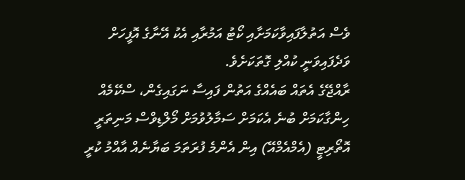ވެސް އަތުލާފައިވާކަމަށާއި ކޯޓު އަމުރާއި އެކު އޭނާގެ އޮފީހަށް ވަދެފައިވަނީ ކުއްލި ގޮތަކަށެވެ.
ރާއްޖޭގެ އެތައް ބައެއްގެ އަތުން ފައިސާ ނަގައިގެން، ސްކޭމެއް ހިންގާކަމަށް ބުނެ އެކަމަށް ސަމާލުވުމަށް މޯލްޑިވްސް މަނިތަރީ އޮތޯރިޓީ (އެމްއެމްއޭ) އިން އެންމެ ފުރަތަމަ ބަޔާނެއް އާއްމު ކުރީ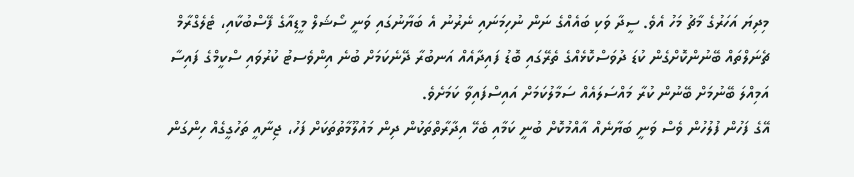މިދިޔަ އަހަރުގެ މާޗު މަހު އެވެ. ސީދާ ވަކި ބައެއްގެ ނަން ނުހިމަނައި ނެރުނު އެ ބަޔާނުގައި ވަނީ ސޯޝަލް މީޑިއާގެ ފޭސްބުކާއި، ޓެލެގްރާމް ޗެނަލްތައް ބޭނުންކޮށްގެން ކުޑަ ދުވަސްކޮޅެއްގެ ތެރޭގައި ބޮޑު ފައިދާއެއް އަނބުރާ ދޭނެކަމަށް ބުނެ އިންވެސޓު ކުރުވައި ސްކީމްގެ ފައިސާ އަމިއްލަ ބޭނުމަށް ބޭނުން ކުރާ މައްސަލައެއް ސަމާލުކަމަށް އައިސްފައިވާ ކަމަށެވެ.
އޭގެ ފަހުން ފުލުހުން ވެސް ވަނީ ބަޔާނެއް އާއްމުކޮށް ބުނީ ކަމާއި ބެހޭ އިދާރާތްތަކުން ދިން މައުލޫމާތުތަކަށް ފަހު، ޖިނާއީ ތަހުގީގެއް ހިންގަން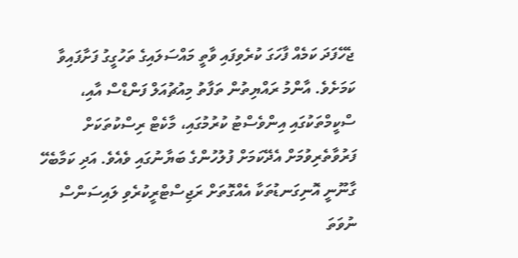ޖެހޭފަދަ ކަމެއް ފާހަގަ ކުރެވިފައި ވާތީ މައްސަލައިގެ ތަހުގީގު ފަށާފައިވާ ކަމަށެވެ. އާންމު ރައްޔިތުން ތަފާތު މިއުޗުއަލް ފަންޑްސް އާއި، ސްކީމްތަކުގައި އިންވެސްޓު ކުރުމުގައި، މާކެޓް ރިސްކުތަކަށް ފަރުވާތެރިވުމަށް އެދޭކަމަށް ފުލުހުންގެ ބަޔާނުގައި ވެއެވެ. އަދި ކަމާބެހޭ ގާނޫނީ އޮނިގަނޑުތަކާ އެއްގޮތަށް ރަޖިސްޓްރީކުރެވި ލައިސަންސް ނުވަތަ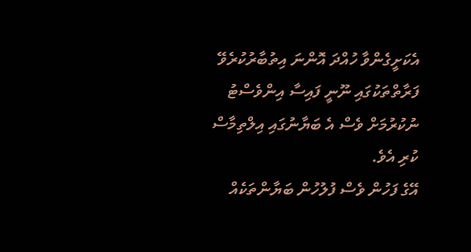އެކަށީގެންވާ ހުއްދަ އޮންނަ އިތުބާރުކުރެވޭ ފަރާތްތަކުގައި ނޫނީ ފައިސާ އިންވެސްޓު ނުކުރުމަށް ވެސް އެ ބަޔާނުގައި އިލްތިމާސް ކުރި އެވެ.
އޭގެ ފަހުން ވެސް ފުލުހުން ބަޔާންތަކެއް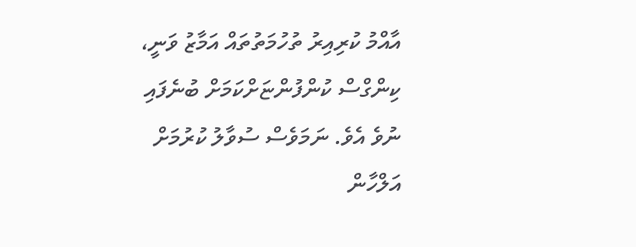އާއްމު ކުރިއިރު ތުހުމަތުތައް އަމާޒު ވަނީ، ކިންގްސް ކުންފުންޏަށްކަމަށް ބުނެފައި ނުވެ އެވެ. ނަމަވެސް ސުވާލު ކުރުމަށް އަލްހާން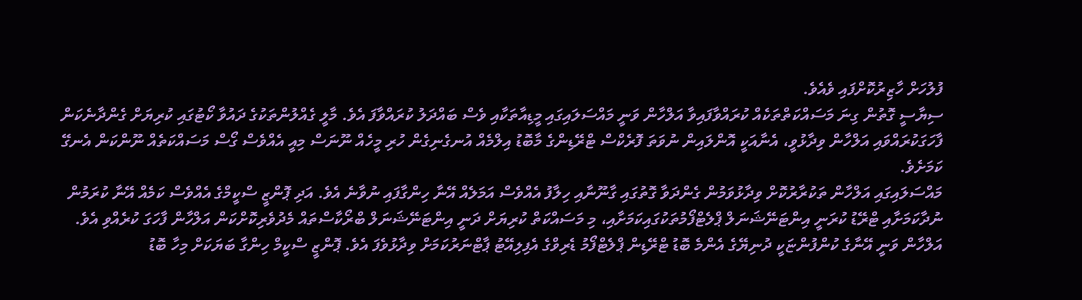ފުލުހަށް ހާޒިރުކޮށްފައި ވެއެވެ.
ސިޔާސީ ގޮތުން ގިނަ މަސައްކަތްތަކެއް ކުރައްވާފައިވާ އަލްހާން ވަނީ މައްސަލައިގައި މީޑިއާތަކާއި ވެސް ބައްދަލު ކުރައްވާފަ އެވެ. މާލީ ގެއްލުންތަކުގެ ދައުވާ ކޯޓުގައި ކުރިޔަށް ގެންދާނެކަން ފާހަގަކުރައްވައި އަލްހާން ވިދާޅުވީ، އެނާއަކީ އޮންލައިން ނުވަތަ ފޮރެކްސް ޓްރޭޑިންގެ މާބޮޑު އިލްމެއް އުނގެނިގެން ހުރި މީހެއް ނޫނަސް މިއީ އެއްވެސް ގޯސް މަސައްކަތެއް ނޫންކަން އެނގޭ ކަމަށެވެ.
މައްސަލައިގައި އަލްހާން ތަކުރާރުކޮށް ވިދާޅުވަމުން ގެންދަވާ ގޮތުގައި ގާނޫނާއި ހިލާފު އެއްވެސް އަމަލެއް އޭނާ ހިންގާފައި ނުވާނެ އެވެ. އަދި ޕޮންޒީ ސްކީމްގެ އެއްވެސް ކަމެއް އޭނާ ކުރަމުން ނުދާކަމަށާއި ޓްރޭޑު ކުރަނީ އިންޓަނޭޝަނަލް ޕްލެޓްފޯމުތަކުގައިކަމަށާއި، މި މަސައްކަތް ކުރިޔަށް ދަނީ އިންޓަނޭޝަނަލް ބްރޯކާސްތައް މެދުވެރިކޮށްކަން އަލްހާން ފާހަގަ ކުރެއްވި އެވެ.
އަލްހާން ވަނީ އޭނާގެ ކުންފުންޏަކީ ދުނިޔޭގެ އެންމެ ބޮޑު ޓްރޭޑިން ޕްލެޓްފޯމު ޑެރިވްގެ އެފިލިއޭޓު ޕާޓްނަރުކަމަށް ވިދާޅުވެފަ އެވެ. ޕޮންޒީ ސްކީމް ހިންގާ ބަޔަކަށް މިހާ ބޮޑު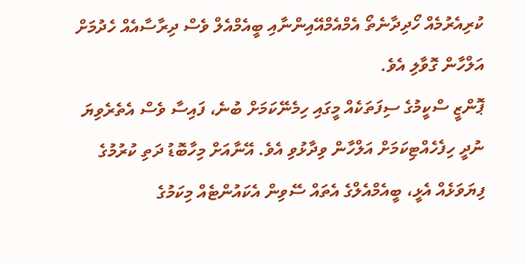ކުރިއެރުމެއް ހޯދިދާނެތޯ އެމްއެމްއޭއިންނާއި ބީއެމްއެލް ވެސް ދިރާސާއެއް ހެދުމަށް އަލްހާން ގޮވާލި އެވެ.
ޕޮންޒީ ސްކީމުގެ ސިފަތަކެއް މީގައި ހިމެނޭކަމަށް ބުނެ، ފައިސާ ވެސް އެތެރެވިޔަ ނުދީ ހިފެހެއްޓިކަމަށް އަލްހާން ވިދާޅުވި އެވެ. އޭނާއަށް މިހާބޮޑު ދަތި ކުރުމުގެ ފިޔަވަޅެއް އެޅީ، ބީއެމްއެލްގެ އެތައް ސޭވިން އެކައުންޓެއް މިކަމުގެ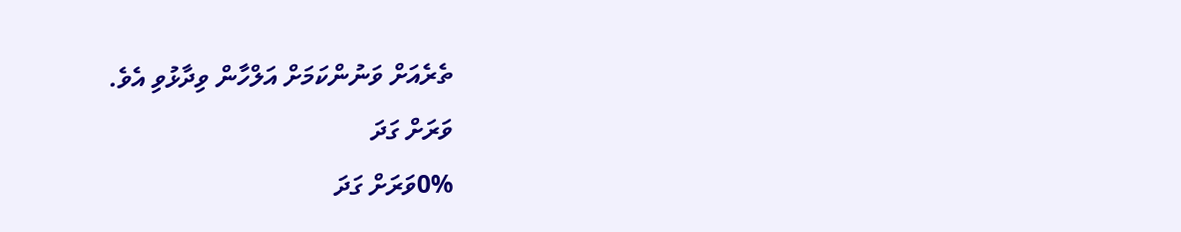ތެރެއަށް ވަނުންކަމަށް އަލްހާން ވިދާޅުވި އެވެ.
ވަރަށް ގަދަ
0%ވަރަށް ގަދަ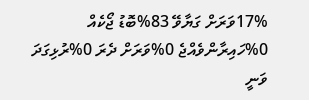17%ވަރަށް ގަޔާވޭ 83%ބޮޑު ޖޯކެއް 0%ހައިރާންވެއްޖެ 0%ވަރަށް ދެރަ 0%ރުޅިގަދަ ވަނީ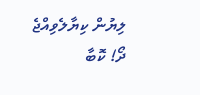ލިޔުން ކިޔާލެވިއްޖެ ދޯ! ކޮބާ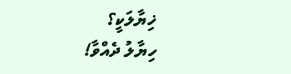ޚިޔާލަކީ؟
ހިޔާލު ދެއްވާ!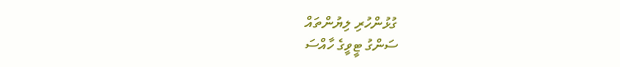ގުޅުންހުރި ލިޔުންތައް
ސަންގު ޓީވީގެ ހާއްސަ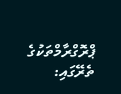ޕްރޮގްރާމްތަކުގެ ތެރޭގައި: